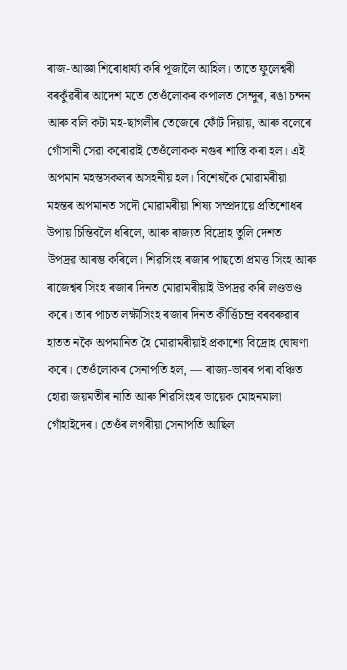ৰাজ-আজ্ঞা শিৰোধাৰ্য্য কৰি পূজালৈ আহিল। তাতে ফুলেশ্বৰী
বৰকুঁৱৰীৰ আদেশ মতে তেওঁলোকৰ কপালত সেন্দুৰ, ৰঙা চন্দন
আৰু বলি কটা মহ-ছাগলীৰ তেজেৰে ফোঁট দিয়ায়, আৰু বলেৰে
গোঁসানী সেৱা কৰোৱাই তেওঁলোকক নগুৰ শাস্তি কৰা হল। এই
অপমান মহন্তসকলৰ অসহনীয় হল। বিশেষকৈ মোৱামৰীয়া
মহন্তৰ অপমানত সদৌ মোৱামৰীয়া শিষ্য সম্প্ৰদায়ে প্ৰতিশোধৰ
উপায় চিন্তিবলৈ ধৰিলে, আৰু ৰাজ্যত বিদ্ৰোহ তুলি দেশত
উপদ্ৰৱ আৰম্ভ কৰিলে। শিৱসিংহ ৰজাৰ পাছতো প্ৰমত্ত সিংহ আৰু
ৰাজেশ্বৰ সিংহ ৰজাৰ দিনত মোৱামৰীয়াই উপদ্ৰৱ কৰি লণ্ডভণ্ড
কৰে। তাৰ পাচত লক্ষৗসিংহ ৰজাৰ দিনত কীৰ্ত্তিচন্দ্ৰ বৰবৰুৱাৰ
হাতত নকৈ অপমানিত হৈ মোৱামৰীয়াই প্ৰকাশ্যে বিদ্ৰোহ ঘোষণা
কৰে। তেওঁলোকৰ সেনাপতি হল, — ৰাজ্য-ভাৰৰ পৰা বঞ্চিত
হোৱা জয়মতীৰ নাতি আৰু শিৱসিংহৰ ভায়েক মোহনমালা
গোঁহাইদেৰ। তেওঁৰ লগৰীয়া সেনাপতি আছিল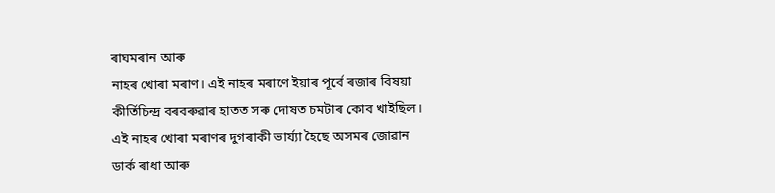ৰাঘমৰান আৰু
নাহৰ খোৰা মৰাণ। এই নাহৰ মৰাণে ইয়াৰ পূৰ্বে ৰজাৰ বিষয়া
কীৰ্তিচিন্দ্ৰ বৰবৰুৱাৰ হাতত সৰু দোষত চমটাৰ কোব খাইছিল।
এই নাহৰ খোৰা মৰাণৰ দুগৰাকী ভাৰ্য্যা হৈছে অসমৰ জোৱান
ডাৰ্ক ৰাধা আৰু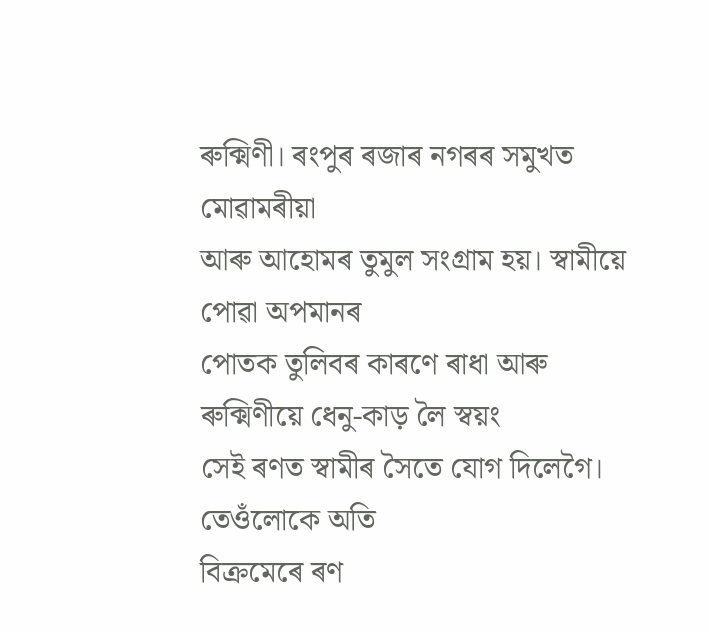ৰুক্মিণী। ৰংপুৰ ৰজাৰ নগৰৰ সমুখত মোৱামৰীয়া
আৰু আহোমৰ তুমুল সংগ্ৰাম হয়। স্বামীয়ে পোৱা অপমানৰ
পোতক তুলিবৰ কাৰণে ৰাধা আৰু ৰুক্মিণীয়ে ধেনু-কাড় লৈ স্বয়ং
সেই ৰণত স্বামীৰ সৈতে যোগ দিলেগৈ। তেওঁলোকে অতি
বিক্ৰমেৰে ৰণ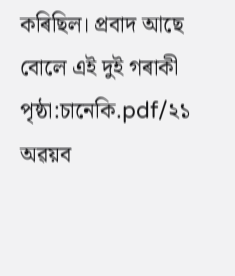কৰিছিল। প্ৰবাদ আছে বোলে এই দুই গৰাকী
পৃষ্ঠা:চানেকি.pdf/২১
অৱয়ব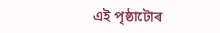এই পৃষ্ঠাটোৰ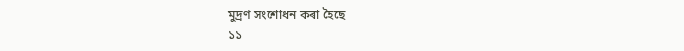মুদ্ৰণ সংশোধন কৰা হৈছে
১১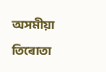অসমীয়া তিৰোতা